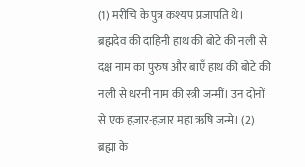(1) मरीचि के पुत्र कश्यप प्रजापति थे। ब्रह्मदेव की दाहिनी हाथ की बोटे की नली से दक्ष नाम का पुरुष और बाएँ हाथ की बोटे की नली से धरनी नाम की स्त्री जन्मीं। उन दोनों से एक हज़ार-हज़ार महा ऋषि जन्मे। (2) ब्रह्मा के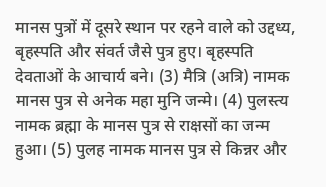मानस पुत्रों में दूसरे स्थान पर रहने वाले को उद्दध्य, बृहस्पति और संवर्त जैसे पुत्र हुए। बृहस्पति देवताओं के आचार्य बने। (3) मैत्रि (अत्रि) नामक मानस पुत्र से अनेक महा मुनि जन्मे। (4) पुलस्त्य नामक ब्रह्मा के मानस पुत्र से राक्षसों का जन्म हुआ। (5) पुलह नामक मानस पुत्र से किन्नर और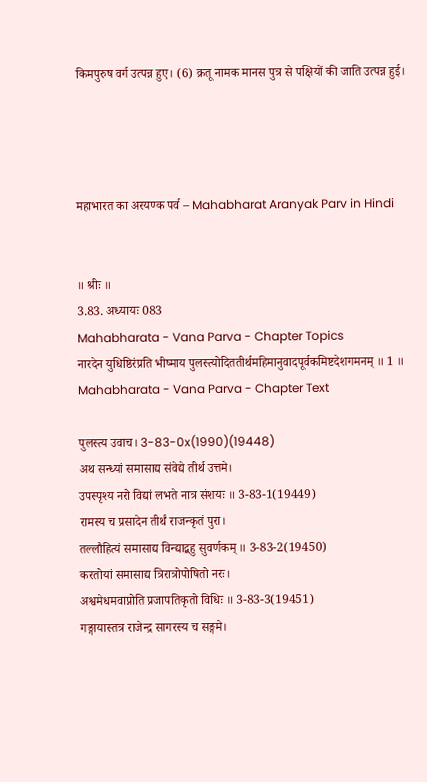किमपुरुष वर्ग उत्पन्न हुए। (6) क्रतू नामक मानस पुत्र से पक्षियों की जाति उत्पन्न हुई।




महाभारत का अरयण्क पर्व – Mahabharat Aranyak Parv in Hindi


॥ श्रीः ॥
3.83. अध्यायः 083
Mahabharata - Vana Parva - Chapter Topics
नारदेन युधिष्ठिरंप्रति भीष्माय पुलस्त्योदिततीर्थमहिमानुवादपूर्वकमिष्टदेशगमनम् ॥ 1 ॥
Mahabharata - Vana Parva - Chapter Text

पुलस्त्य उवाच। 3-83-0x(1990)(19448)
अथ सन्ध्यां समासाद्य संवेद्ये तीर्थ उत्तमे।
उपस्पृश्य नरो विद्यां लभते नात्र संशयः ॥ 3-83-1(19449)
रामस्य च प्रसादेन तीर्थं राजन्कृतं पुरा।
तल्लौहित्यं समासाद्य विन्द्याद्बहु सुवर्णकम् ॥ 3-83-2(19450)
करतोयां समासाद्य त्रिरात्रोपोषितो नरः।
अश्वमेधमवाप्नोति प्रजापतिकृतो विधिः ॥ 3-83-3(19451)
गङ्गायास्तत्र राजेन्द्र सागरस्य च सङ्गमे।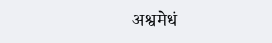अश्वमेधं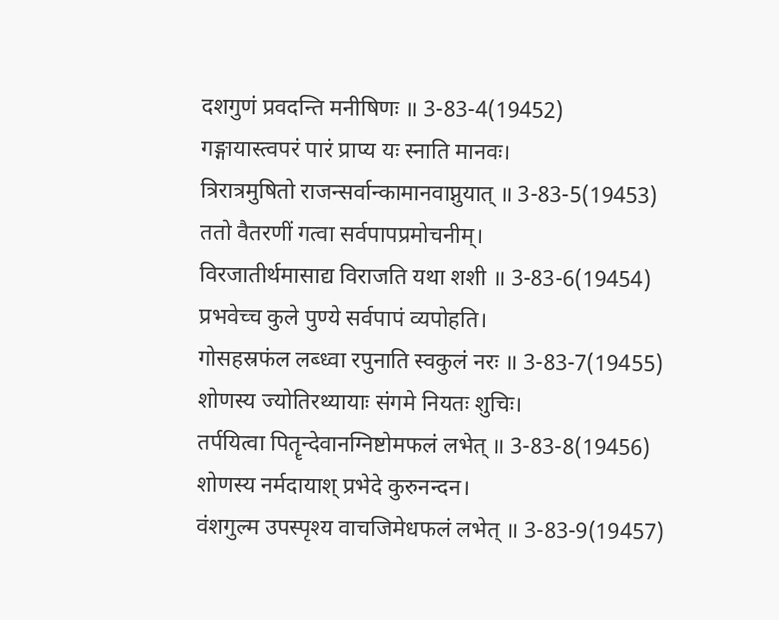दशगुणं प्रवदन्ति मनीषिणः ॥ 3-83-4(19452)
गङ्गायास्त्वपरं पारं प्राप्य यः स्नाति मानवः।
त्रिरात्रमुषितो राजन्सर्वान्कामानवाप्नुयात् ॥ 3-83-5(19453)
ततो वैतरणीं गत्वा सर्वपापप्रमोचनीम्।
विरजातीर्थमासाद्य विराजति यथा शशी ॥ 3-83-6(19454)
प्रभवेच्च कुले पुण्ये सर्वपापं व्यपोहति।
गोसहस्रफंल लब्ध्वा रपुनाति स्वकुलं नरः ॥ 3-83-7(19455)
शोणस्य ज्योतिरथ्यायाः संगमे नियतः शुचिः।
तर्पयित्वा पितॄन्देवानग्निष्टोमफलं लभेत् ॥ 3-83-8(19456)
शोणस्य नर्मदायाश् प्रभेदे कुरुनन्दन।
वंशगुल्म उपस्पृश्य वाचजिमेधफलं लभेत् ॥ 3-83-9(19457)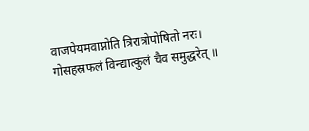वाजपेयमवाप्नोति त्रिरात्रोपोषितो नरः।
गोसहस्रफलं विन्द्यात्कुलं चैव समुद्धरेत् ॥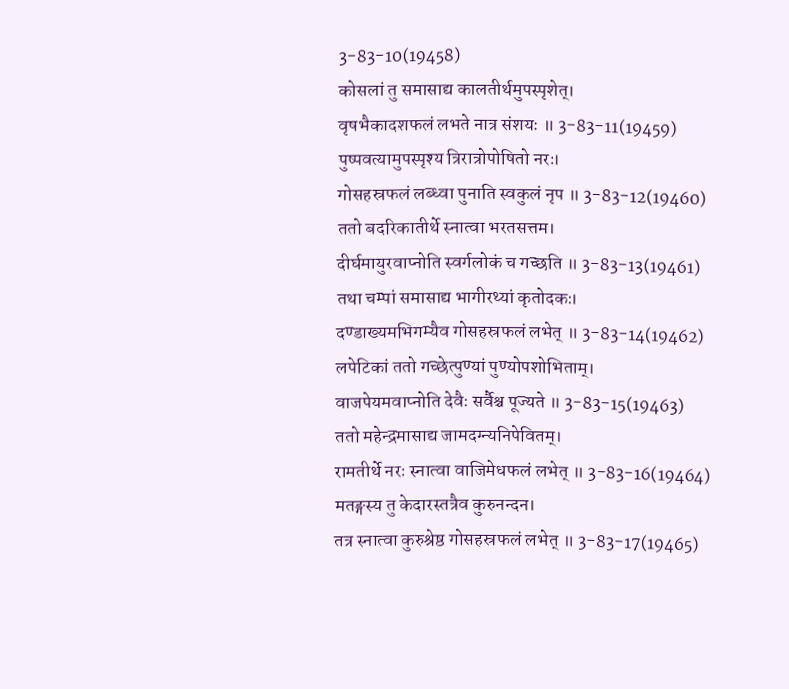3-83-10(19458)
कोसलां तु समासाद्य कालतीर्थमुपस्पृशेत्।
वृषभैकादशफलं लभते नात्र संशयः ॥ 3-83-11(19459)
पुष्पवत्यामुपस्पृश्य त्रिरात्रोपोषितो नरः।
गोसहस्रफलं लब्ध्वा पुनाति स्वकुलं नृप ॥ 3-83-12(19460)
ततो बदरिकातीर्थे स्नात्वा भरतसत्तम।
दीर्घमायुरवाप्नोति स्वर्गलोकं च गच्छति ॥ 3-83-13(19461)
तथा चम्पां समासाद्य भागीरथ्यां कृतोदकः।
दण्डाख्यमभिगम्यैव गोसहस्रफलं लभेत् ॥ 3-83-14(19462)
लपेटिकां ततो गच्छेत्पुण्यां पुण्योपशोभिताम्।
वाजपेयमवाप्नोति देवैः सर्वैश्च पूज्यते ॥ 3-83-15(19463)
ततो महेन्द्रमासाद्य जामदग्न्यनिपेवितम्।
रामतीर्थे नरः स्नात्वा वाजिमेधफलं लभेत् ॥ 3-83-16(19464)
मतङ्गस्य तु केदारस्तत्रैव कुरुनन्दन।
तत्र स्नात्वा कुरुश्रेष्ठ गोसहस्रफलं लभेत् ॥ 3-83-17(19465)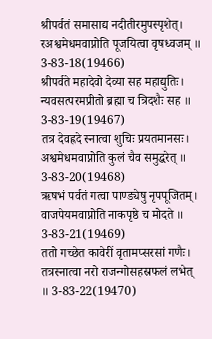श्रीपर्वतं समासाद्य नदीतीरमुपस्पृशेत्।
रअश्वमेधमवाप्नोति पूजयित्वा वृषध्वजम् ॥ 3-83-18(19466)
श्रीपर्वते महादेवो देव्या सह महाद्युतिः।
न्यवसत्परमप्रीतो ब्रह्मा च त्रिदशैः सह ॥ 3-83-19(19467)
तत्र देवह्रदे स्नात्वा शुचिः प्रयतमानसः।
अश्वमेधमवाप्नोति कुलं चैव समुद्धरेत् ॥ 3-83-20(19468)
ऋषभं पर्वतं गत्वा पाण्ड्येषु नृपपूजितम्।
वाजपेयमवाप्नोति नाकपृष्ठे च मोदते ॥ 3-83-21(19469)
ततो गच्छेत कावेरीं वृतामप्सरसां गणैः।
तत्रस्नात्वा नरो राजन्गोसहस्रफलं लभेत् ॥ 3-83-22(19470)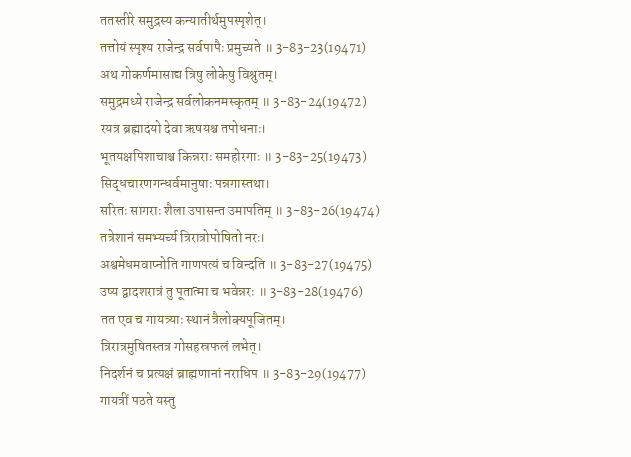ततस्तीरे समुद्रस्य कन्यातीर्थमुपस्पृशेत्।
तत्तोयं स्पृश्य राजेन्द्र सर्वपापैः प्रमुच्यते ॥ 3-83-23(19471)
अथ गोकर्णमासाद्य त्रिषु लोकेषु विश्रुतम्।
समुद्रमध्ये राजेन्द्र सर्वलोकनमस्कृतम् ॥ 3-83-24(19472)
रयत्र ब्रह्मादयो देवा ऋषयश्च तपोधनाः।
भूतयक्षपिशाचाश्च किन्नराः समहोरगाः ॥ 3-83-25(19473)
सिद्धचारणगन्धर्वमानुषाः पन्नगास्तथा।
सरितः सागराः शैला उपासन्त उमापतिम् ॥ 3-83-26(19474)
तत्रेशानं समभ्यर्च्य त्रिरात्रोपोषितो नरः।
अश्वमेधमवाप्नोति गाणपत्यं च विन्दति ॥ 3-83-27(19475)
उष्य द्वादशरात्रं तु पूतात्मा च भवेन्नरः ॥ 3-83-28(19476)
तत एव च गायत्र्याः स्थानं त्रैलोक्यपूजितम्।
त्रिरात्रमुषितस्तत्र गोसहस्रफलं लभेत्।
निदर्शनं च प्रत्यक्षं ब्राह्मणानां नराधिप ॥ 3-83-29(19477)
गायत्रीं पठते यस्तु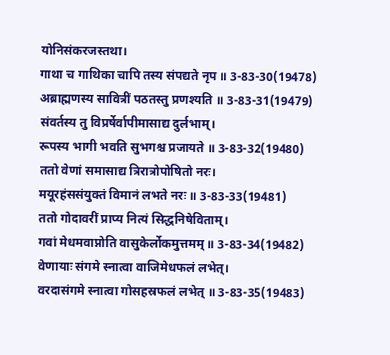योनिसंकरजस्तथा।
गाथा च गाथिका चापि तस्य संपद्यते नृप ॥ 3-83-30(19478)
अब्राह्मणस्य सावित्रीं पठतस्तु प्रणश्यति ॥ 3-83-31(19479)
संवर्तस्य तु विप्रर्षेर्वापीमासाद्य दुर्लभाम्।
रूपस्य भागी भवति सुभगश्च प्रजायते ॥ 3-83-32(19480)
ततो वेणां समासाद्य त्रिरात्रोपोषितो नरः।
मयूरहंससंयुक्तं विमानं लभते नरः ॥ 3-83-33(19481)
ततो गोदावरीं प्राप्य नित्यं सिद्धनिषेविताम्।
गवां मेधमवाप्नोति वासुकेर्लोकमुत्तमम् ॥ 3-83-34(19482)
वेणायाः संगमे स्नात्वा वाजिमेधफलं लभेत्।
वरदासंगमे स्नात्वा गोसहस्रफलं लभेत् ॥ 3-83-35(19483)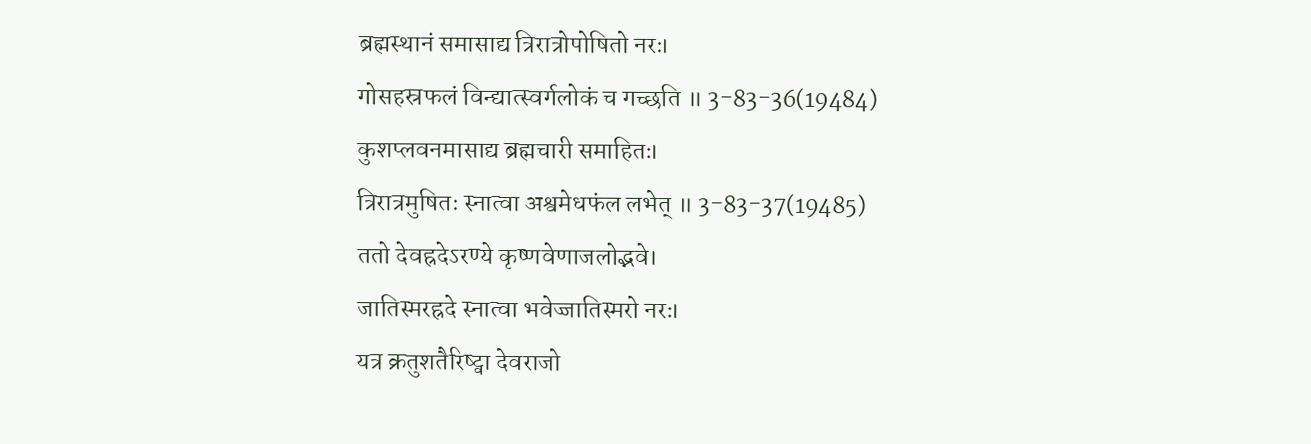ब्रह्मस्थानं समासाद्य त्रिरात्रोपोषितो नरः।
गोसहस्रफलं विन्द्यात्स्वर्गलोकं च गच्छति ॥ 3-83-36(19484)
कुशप्लवनमासाद्य ब्रह्मचारी समाहितः।
त्रिरात्रमुषितः स्नात्वा अश्वमेधफंल लभेत् ॥ 3-83-37(19485)
ततो देवह्रदेऽरण्ये कृष्णवेणाजलोद्भवे।
जातिस्मरह्रदे स्नात्वा भवेज्जातिस्मरो नरः।
यत्र क्रतुशतैरिष्ट्वा देवराजो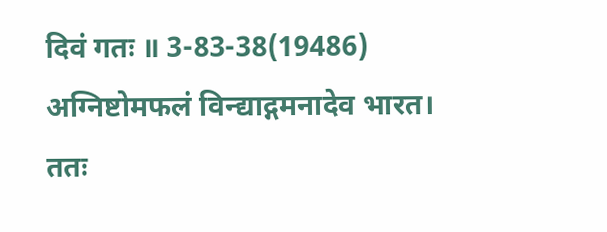दिवं गतः ॥ 3-83-38(19486)
अग्निष्टोमफलं विन्द्याद्गमनादेव भारत।
ततः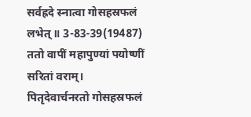सर्वह्रदे स्नात्वा गोसहस्रफलं लभेत् ॥ 3-83-39(19487)
ततो वापीं महापुण्यां पयोष्णीं सरितां वराम्।
पितृदेवार्चनरतो गोसहस्रफलं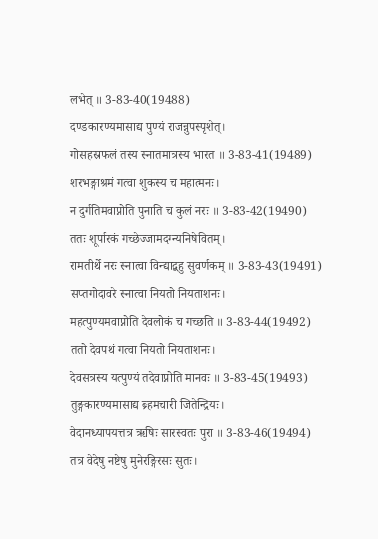लभेत् ॥ 3-83-40(19488)
दण्डकारण्यमासाद्य पुण्यं राजन्नुपस्पृशेत्।
गोसहस्रफलं तस्य स्नातमात्रस्य भारत ॥ 3-83-41(19489)
शरभङ्गाश्रमं गत्वा शुकस्य च महात्मनः।
न दुर्गतिमवाप्नोति पुनाति च कुलं नरः ॥ 3-83-42(19490)
ततः शूर्पारकं गच्छेज्जामदग्न्यनिषेवितम्।
रामतीर्थे नरः स्नात्वा विन्द्याद्बहु सुवर्णकम् ॥ 3-83-43(19491)
सप्तगोदावरे स्नात्वा नियतो नियताशनः।
महत्पुण्यमवाप्नोति देवलोकं च गच्छति ॥ 3-83-44(19492)
ततो देवपथं गत्वा नियतो नियताशनः।
देवसत्रस्य यत्पुण्यं तदेवाप्नोति मानवः ॥ 3-83-45(19493)
तुङ्गकारण्यमासाद्य ब्र्हमचारी जितेन्द्रियः।
वेदानध्यापयत्तत्र ऋषिः सारस्वतः पुरा ॥ 3-83-46(19494)
तत्र वेदेषु नष्टेषु मुनेरङ्गिरसः सुतः।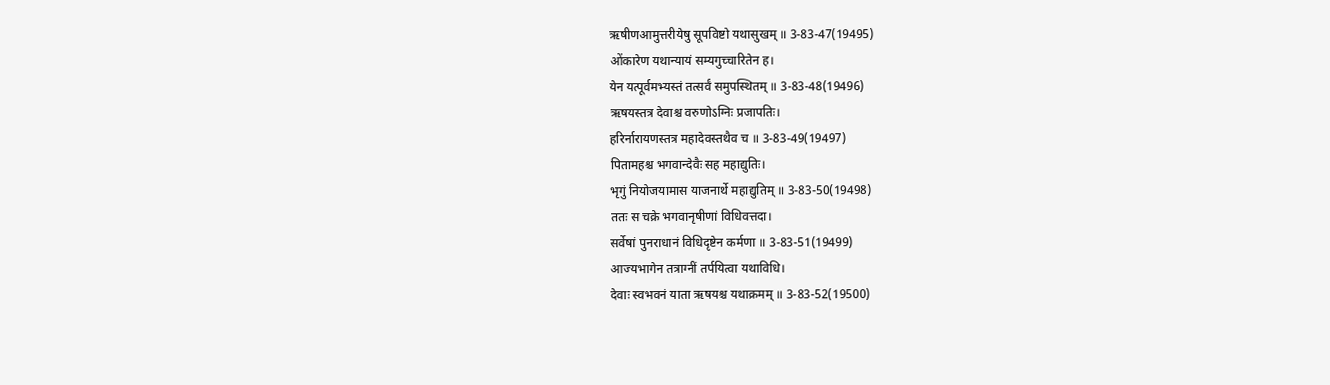ऋषीणआमुत्तरीयेषु सूपविष्टो यथासुखम् ॥ 3-83-47(19495)
ओंकारेण यथान्यायं सम्यगुच्चारितेन ह।
येन यत्पूर्वमभ्यस्तं तत्सर्वं समुपस्थितम् ॥ 3-83-48(19496)
ऋषयस्तत्र देवाश्च वरुणोऽग्निः प्रजापतिः।
हरिर्नारायणस्तत्र महादेवस्तथैव च ॥ 3-83-49(19497)
पितामहश्च भगवान्देवैः सह महाद्युतिः।
भृगुं नियोजयामास याजनार्थे महाद्युतिम् ॥ 3-83-50(19498)
ततः स चक्रे भगवानृषीणां विधिवत्तदा।
सर्वेषां पुनराधानं विधिदृष्टेन कर्मणा ॥ 3-83-51(19499)
आज्यभागेन तत्राग्नीं तर्पयित्वा यथाविधि।
देवाः स्वभवनं याता ऋषयश्च यथाक्रमम् ॥ 3-83-52(19500)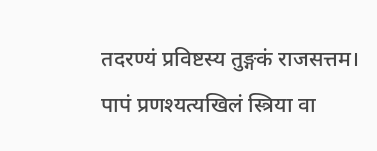तदरण्यं प्रविष्टस्य तुङ्गकं राजसत्तम।
पापं प्रणश्यत्यखिलं स्त्रिया वा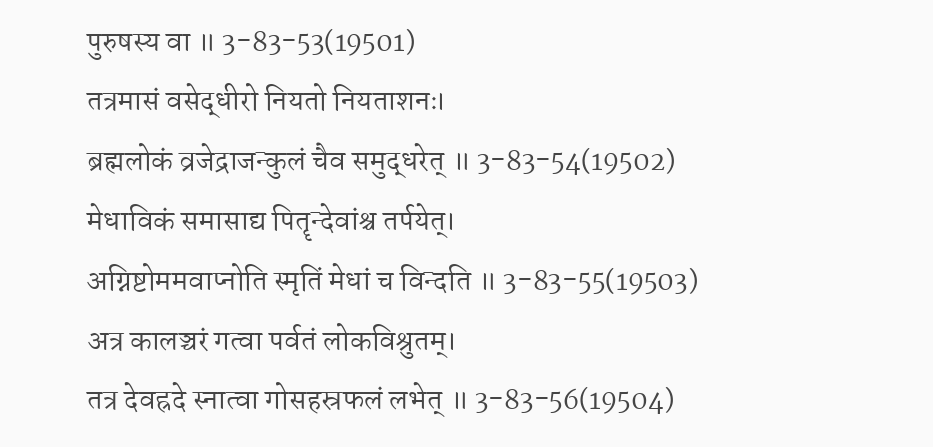पुरुषस्य वा ॥ 3-83-53(19501)
तत्रमासं वसेद्धीरो नियतो नियताशनः।
ब्रह्मलोकं व्रजेद्राजन्कुलं चैव समुद्धरेत् ॥ 3-83-54(19502)
मेधाविकं समासाद्य पितॄन्देवांश्च तर्पयेत्।
अग्निष्टोममवाप्नोति स्मृतिं मेधां च विन्दति ॥ 3-83-55(19503)
अत्र कालञ्चरं गत्वा पर्वतं लोकविश्रुतम्।
तत्र देवह्रदे स्नात्वा गोसहस्रफलं लभेत् ॥ 3-83-56(19504)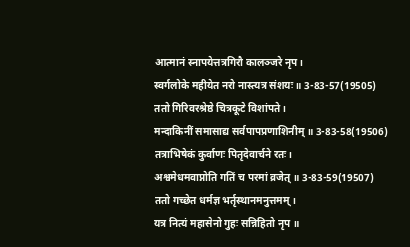आत्मानं स्नापयेत्तत्रगिरौ कालञ्जरे नृप।
स्वर्गलोके महीयेत नरो नास्त्यत्र संशयः ॥ 3-83-57(19505)
ततो गिरिवरश्रेष्ठे चित्रकूटे विशांपते।
मन्दाकिनीं समासाद्य सर्वपापप्रणाशिनीम् ॥ 3-83-58(19506)
तत्राभिषेकं कुर्वाणः पितृदेवार्चने रतः।
अश्वमेधमवाप्नोति गतिं च परमां व्रजेत् ॥ 3-83-59(19507)
ततो गच्छेत धर्मज्ञ भर्तृस्थानमनुत्तमम्।
यत्र नित्यं महासेनो गुहः सन्निहितो नृप ॥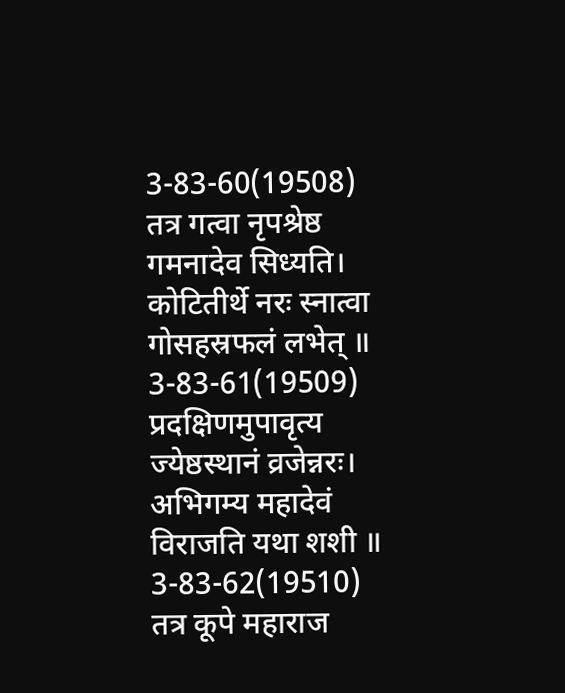3-83-60(19508)
तत्र गत्वा नृपश्रेष्ठ गमनादेव सिध्यति।
कोटितीर्थे नरः स्नात्वा गोसहस्रफलं लभेत् ॥ 3-83-61(19509)
प्रदक्षिणमुपावृत्य ज्येष्ठस्थानं व्रजेन्नरः।
अभिगम्य महादेवं विराजति यथा शशी ॥ 3-83-62(19510)
तत्र कूपे महाराज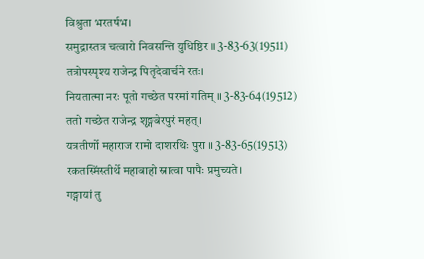विश्रुता भरतर्षभ।
समुद्रास्तत्र चत्वारो निवसन्ति युधिष्ठिर ॥ 3-83-63(19511)
तत्रोपस्पृश्य राजेन्द्र पितृदेवार्चने रतः।
नियतात्मा नरः पूतो गच्छेत परमां गतिम् ॥ 3-83-64(19512)
ततो गच्छेत राजेन्द्र शृङ्गबेरपुरं महत्।
यत्रतीर्णो महाराज रामो दाशरथिः पुरा ॥ 3-83-65(19513)
रकतस्मिंस्तीर्थे महाबाहो स्नात्वा पापैः प्रमुच्यते।
गङ्गायां तु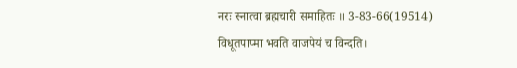नरः स्नात्वा ब्रह्मचारी समाहितः ॥ 3-83-66(19514)
विधूतपाप्मा भवति वाजपेयं च विन्दति।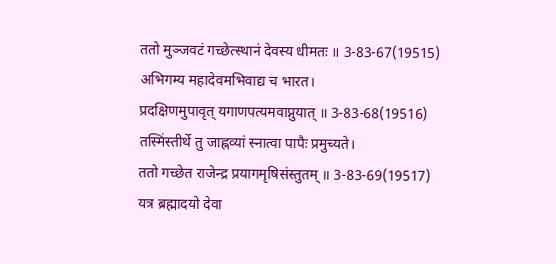ततो मुञ्जवटं गच्छेत्स्थानं देवस्य धीमतः ॥ 3-83-67(19515)
अभिगम्य महादेवमभिवाद्य च भारत।
प्रदक्षिणमुपावृत् यगाणपत्यमवाप्नुयात् ॥ 3-83-68(19516)
तस्मिंस्तीर्थे तु जाह्नव्यां स्नात्वा पापैः प्रमुच्यते।
ततो गच्छेत राजेन्द्र प्रयागमृषिसंस्तुतम् ॥ 3-83-69(19517)
यत्र ब्रह्मादयो देवा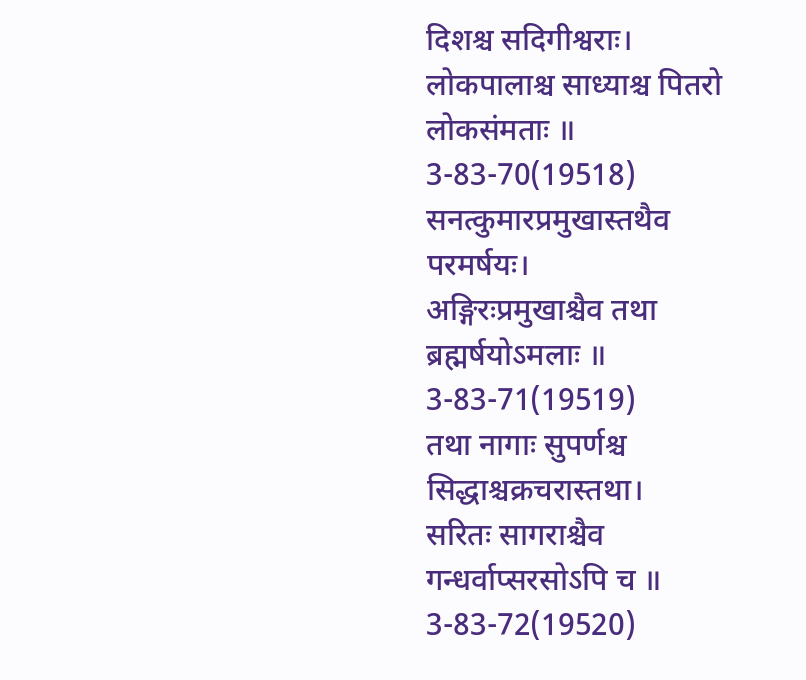दिशश्च सदिगीश्वराः।
लोकपालाश्च साध्याश्च पितरो लोकसंमताः ॥ 3-83-70(19518)
सनत्कुमारप्रमुखास्तथैव परमर्षयः।
अङ्गिरःप्रमुखाश्चैव तथा ब्रह्मर्षयोऽमलाः ॥ 3-83-71(19519)
तथा नागाः सुपर्णश्च सिद्धाश्चक्रचरास्तथा।
सरितः सागराश्चैव गन्धर्वाप्सरसोऽपि च ॥ 3-83-72(19520)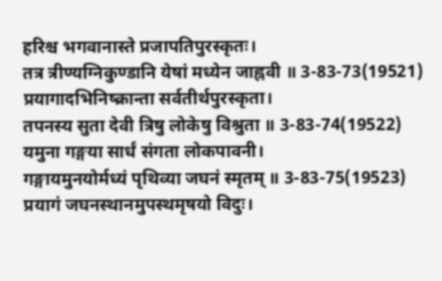हरिश्च भगवानास्ते प्रजापतिपुरस्कृतः।
तत्र त्रीण्यग्निकुण्डानि येषां मध्येन जाह्नवी ॥ 3-83-73(19521)
प्रयागादभिनिष्क्रान्ता सर्वतीर्थपुरस्कृता।
तपनस्य सुता देवी त्रिषु लोकेषु विश्रुता ॥ 3-83-74(19522)
यमुना गङ्गया सार्धं संगता लोकपावनी।
गङ्गायमुनयोर्मध्यं पृथिव्या जघनं स्मृतम् ॥ 3-83-75(19523)
प्रयागं जघनस्थानमुपस्थमृषयो विदुः।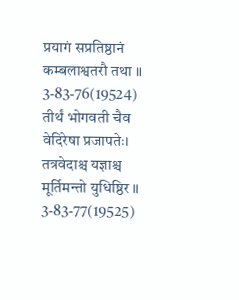प्रयागं सप्रतिष्ठानं कम्बलाश्वतरौ तथा ॥ 3-83-76(19524)
तीर्थं भोगवती चैव वेदिरेषा प्रजापतेः।
तत्रवेदाश्च यज्ञाश्च मूर्तिमन्तो युधिष्ठिर ॥ 3-83-77(19525)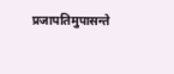प्रजापतिमुपासन्ते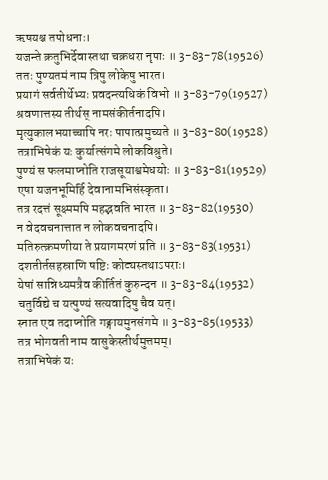ऋषयश्च तपोधनाः।
यजन्ते क्रतुभिर्देवास्तथा चक्रधरा नृपाः ॥ 3-83-78(19526)
ततः पुण्यतमं नाम त्रिषु लोकेषु भारत।
प्रयागं सर्वतीर्थेभ्यः प्रवदन्त्यधिकं विभो ॥ 3-83-79(19527)
श्रवणात्तस्य तीर्थस् नामसंकीर्तनादपि।
मृत्युकालभयाच्चापि नरः पापात्प्रमुच्यते ॥ 3-83-80(19528)
तत्राभिषेकं यः कुर्यात्संगमे लोकविश्रुते।
पुण्यं स फलमाप्नोति राजसूयाश्वमेधयोः ॥ 3-83-81(19529)
एषा यजनभूमिर्हि देवानामभिसंस्कृता।
तत्र रदत्तं सूक्ष्ममपि महद्भवति भारत ॥ 3-83-82(19530)
न वेदवचनात्तात न लोकवचनादपि।
मतिरुत्क्रमणीया ते प्रयागमरणं प्रति ॥ 3-83-83(19531)
दशतीर्तसहस्राणि षष्टिः कोट्यस्तथाऽपराः।
येषां सान्निध्यमत्रैव कीर्तितं कुरुन्दन ॥ 3-83-84(19532)
चतुर्विद्ये च यत्पुण्यं सत्यवादिषु चैव यत्।
स्नात एव तदाप्नोति गङ्गायमुनसंगमे ॥ 3-83-85(19533)
तत्र भोगवती नाम वासुकेस्तीर्थमुत्तमम्।
तत्राभिषेकं यः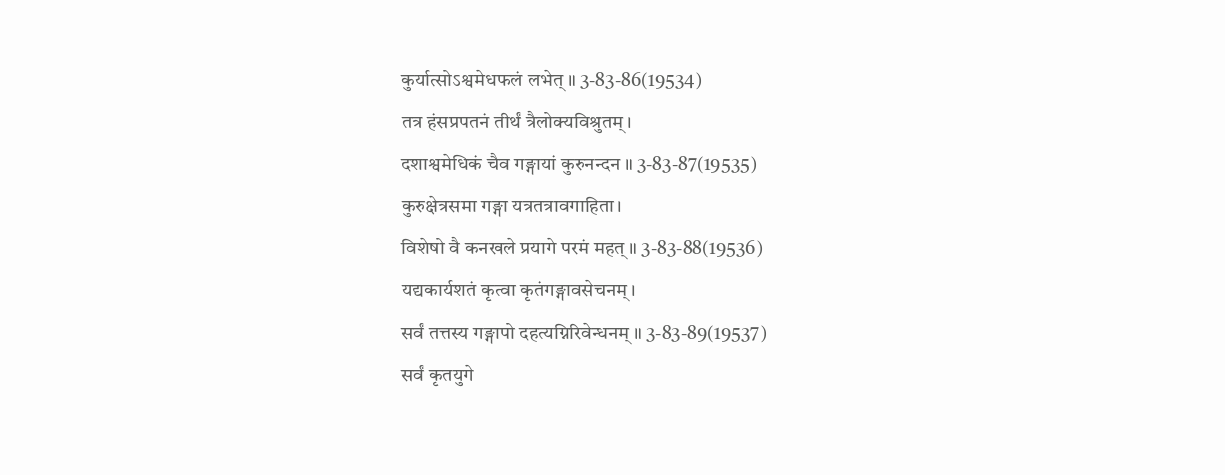कुर्यात्सोऽश्वमेधफलं लभेत् ॥ 3-83-86(19534)
तत्र हंसप्रपतनं तीर्थं त्रैलोक्यविश्रुतम्।
दशाश्वमेधिकं चैव गङ्गायां कुरुनन्दन ॥ 3-83-87(19535)
कुरुक्षेत्रसमा गङ्गा यत्रतत्रावगाहिता।
विशेषो वै कनखले प्रयागे परमं महत् ॥ 3-83-88(19536)
यद्यकार्यशतं कृत्वा कृतंगङ्गावसेचनम्।
सर्वं तत्तस्य गङ्गापो दहत्यग्निरिवेन्धनम् ॥ 3-83-89(19537)
सर्वं कृतयुगे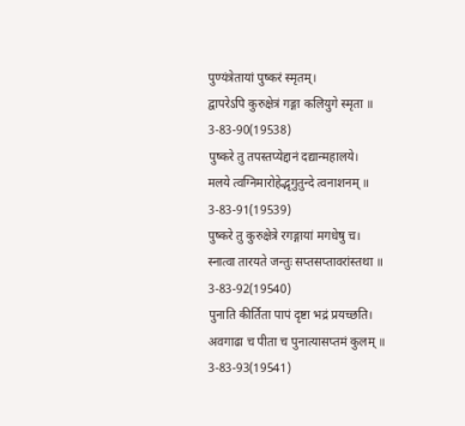पुण्यंत्रेतायां पुष्करं स्मृतम्।
द्वापरेऽपि कुरुक्षेत्रं गङ्गा कलियुगे स्मृता ॥ 3-83-90(19538)
पुष्करे तु तपस्तप्येद्दानं दद्यान्महालये।
मलये त्वग्निमारोहेद्भृगुतुन्दे त्वनाशनम् ॥ 3-83-91(19539)
पुष्करे तु कुरुक्षेत्रे रगङ्गायां मगधेषु च।
स्नात्वा तारयते जन्तुः सप्तसप्तावरांस्तथा ॥ 3-83-92(19540)
पुनाति कीर्तिता पापं दृष्टा भद्रं प्रयच्छति।
अवगाढा च पीता च पुनात्यासप्तमं कुलम् ॥ 3-83-93(19541)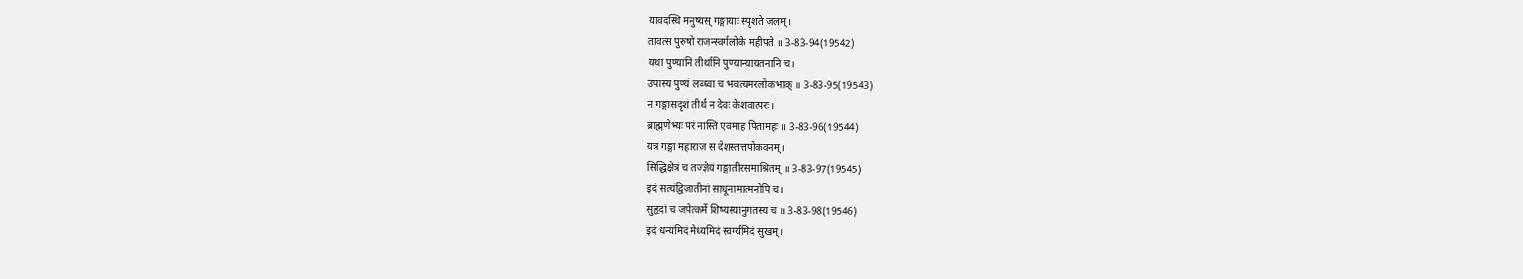यावदस्थि मनुष्यस् गङ्गायाः स्पृशते जलम्।
तावत्स पुरुषो राजन्स्वर्गलोके महीपते ॥ 3-83-94(19542)
यथा पुण्यानि तीर्थानि पुण्यान्यायतनानि च।
उपास्य पुण्यं लब्ध्वा च भवत्यमरलोकभाक् ॥ 3-83-95(19543)
न गङ्गासदृशं तीर्थं न देवः केशवात्परः।
ब्राह्मणेभ्यः परं नास्ति एवमाह पितामहः ॥ 3-83-96(19544)
यत्र गङ्गा महाराज स देशस्तत्तपोकवनम्।
सिद्धिक्षेत्रं च तज्ज्ञेयं गङ्गातीरसमाश्रितम् ॥ 3-83-97(19545)
इदं सत्यंद्विजातीनां साधूनामात्मनोपि च।
सुहृदां च जपेत्कर्मे शिष्यस्यानुगतस्य च ॥ 3-83-98(19546)
इदं धन्यमिदं मेध्यमिदं स्वर्ग्यमिदं सुखम्।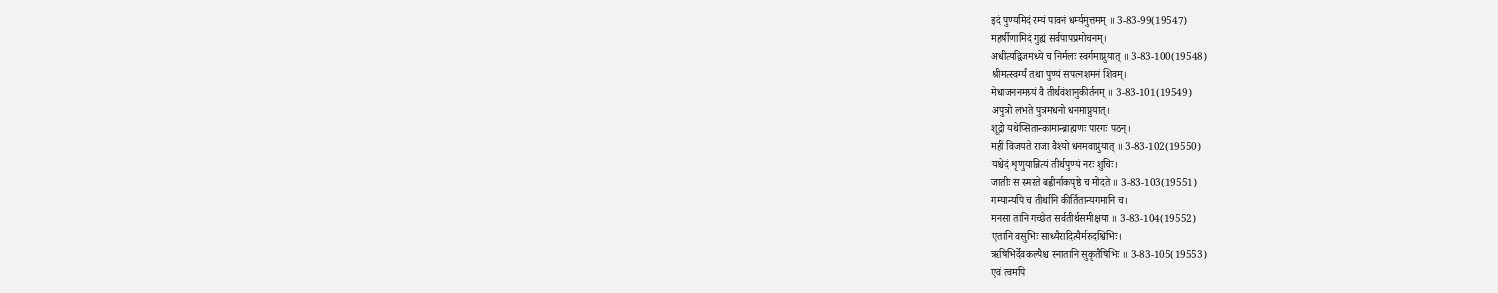इदं पुण्यमिदं रम्यं पावनं धर्म्यमुत्तमम् ॥ 3-83-99(19547)
महर्षीणामिदं गुह्यं सर्वपापप्रमोचनम्।
अधीत्यद्विजमध्ये च निर्मलः स्वर्गमाप्नुयात् ॥ 3-83-100(19548)
श्रीमत्स्वर्ग्यं तथा पुण्यं सपत्नशमनं शिवम्।
मेधाजननमग्र्यं वै तीर्थवंशानुकीर्तनम् ॥ 3-83-101(19549)
अपुत्रो लभते पुत्रमधनो धनमाप्नुयात्।
शूद्रो यथेप्सितान्कामान्ब्राह्मणः पारगः पठन्।
महीं विजयते राजा वैश्यो धनमवाप्नुयात् ॥ 3-83-102(19550)
यश्चेदं शृणुयान्नित्यं तीर्थपुण्यं नरः शुचिः।
जातीः स स्मरते बह्वीर्नाकपृष्ठे च मोदते ॥ 3-83-103(19551)
गम्यान्यपि च तीर्थानि कीर्तितान्यगमानि च।
मनसा तानि गच्छेत सर्वतीर्थसमीक्षया ॥ 3-83-104(19552)
एतानि वसुभिः साध्यैरादित्यैर्मरुदश्विभिः।
ऋषिभिर्देवकल्पैश्च स्नातानि सुकृतैषिभिः ॥ 3-83-105(19553)
एवं त्वमपि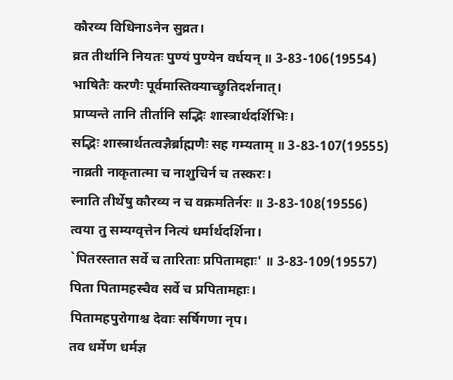कौरव्य विधिनाऽनेन सुव्रत।
व्रत तीर्थानि नियतः पुण्यं पुण्येन वर्धयन् ॥ 3-83-106(19554)
भाषितैः करणैः पूर्वमास्तिक्याच्छ्रुतिदर्शनात्।
प्राप्यन्ते तानि तीर्तानि सद्भिः शास्त्रार्थदर्शिभिः।
सद्भिः शास्त्रार्थतत्वज्ञैर्ब्राह्मणैः सह गम्यताम् ॥ 3-83-107(19555)
नाव्रती नाकृतात्मा च नाशुचिर्न च तस्करः।
स्नाति तीर्थेषु कौरव्य न च वक्रमतिर्नरः ॥ 3-83-108(19556)
त्वया तु सम्यग्वृत्तेन नित्यं धर्मार्थदर्शिना।
`पितरस्तात सर्वे च तारिताः प्रपितामहाः' ॥ 3-83-109(19557)
पिता पितामहस्चैव सर्वे च प्रपितामहाः।
पितामहपुरोगाश्च देवाः सर्षिगणा नृप।
तव धर्मेण धर्मज्ञ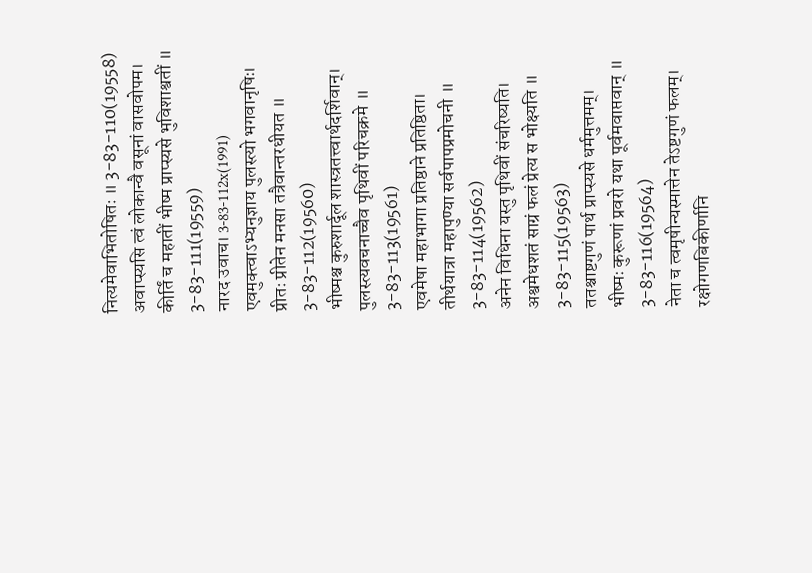नित्यमेवाभितोषितः ॥ 3-83-110(19558)
अवाप्स्यसि त्वं लोकान्वै वसूनां वासवोपम।
कीर्तिं च महातीं भीष्म प्राप्स्यसे भुविशाश्वतीं ॥ 3-83-111(19559)
नारद उवाच। 3-83-112x(1991)
एवमुक्त्वाऽभ्यनुज्ञाय पुलस्त्यो भगवानृषिः।
प्रीतः प्रीतेन मनसा तत्रैवान्तरधीयत ॥ 3-83-112(19560)
भीष्मश्च कुरुशार्दूल शास्त्रतत्त्वार्थदर्शिवान्।
पुलस्त्यवचनाच्चैव पृथिवीं परिचक्रमे ॥ 3-83-113(19561)
एवमेषा महाभागा प्रतिष्ठाने प्रतिष्ठिता।
तीर्थयात्रा महापुण्या सर्वपापप्रमोचनी ॥ 3-83-114(19562)
अनेन विधिना यस्तु पृथिवीं संचरिष्यति।
अश्वमेधशतं साग्रं फलं प्रेत्य स भोक्ष्यति ॥ 3-83-115(19563)
ततश्चाष्टगुणं पार्थ प्राप्स्यसे धर्ममुत्तमम्।
भीष्मः कुरूणां प्रवरो यथा पूर्वमवाप्तवान् ॥ 3-83-116(19564)
नेता च त्वमृषीन्यस्मात्तेन तेऽष्टगुणं फलम्।
रक्षोगणबिकीर्णानि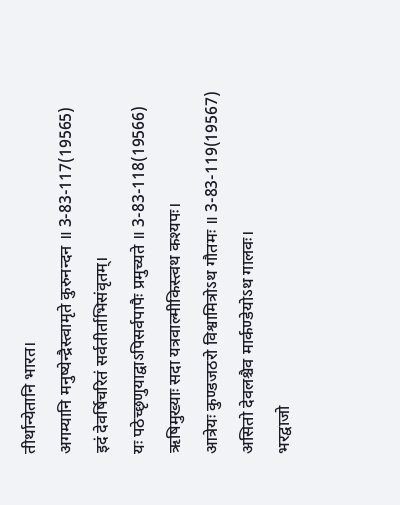तीर्थान्येतानि भारत।
अगम्यानि मनुष्येन्द्रैस्त्वामृते कुरुनन्दन ॥ 3-83-117(19565)
इदं देवर्षिचरितं सर्वतीर्ताभिसंवृतम्।
यः पठेच्छृणुयाद्वाऽपिसर्वपापैः प्रमुच्यते ॥ 3-83-118(19566)
ऋषिमुख्याः सदा यत्रवाल्मीकिस्त्वथ कश्यपः।
आत्रेयः कुण्डजठरो विश्वामित्रोऽथ गौतमः ॥ 3-83-119(19567)
असितो देवलश्चैव मार्कण्डेयोऽथ गालवः।
भरद्वाजो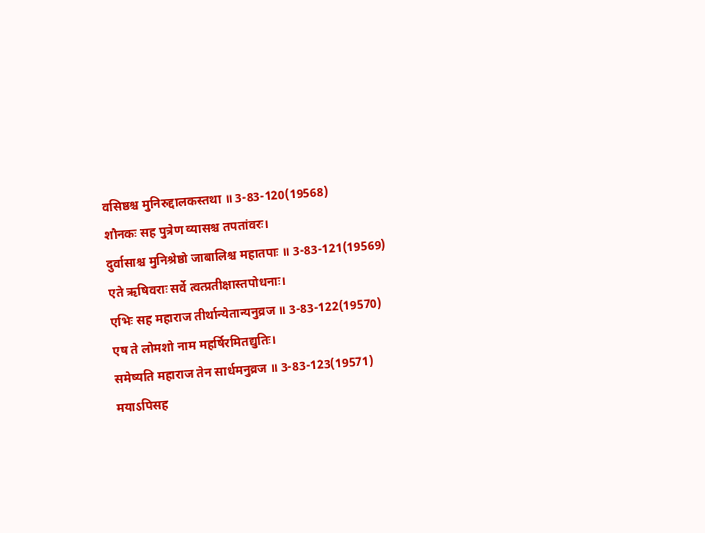वसिष्ठश्च मुनिरुद्दालकस्तथा ॥ 3-83-120(19568)
शौनकः सह पुत्रेण व्यासश्च तपतांवरः।
दुर्वासाश्च मुनिश्रेष्ठो जाबालिश्च महातपाः ॥ 3-83-121(19569)
एते ऋषिवराः सर्वे त्वत्प्रतीक्षास्तपोधनाः।
एभिः सह महाराज तीर्थान्येतान्यनुव्रज ॥ 3-83-122(19570)
एष ते लोमशो नाम महर्षिरमितद्युतिः।
समेष्यति महाराज तेन सार्धमनुव्रज ॥ 3-83-123(19571)
मयाऽपिसह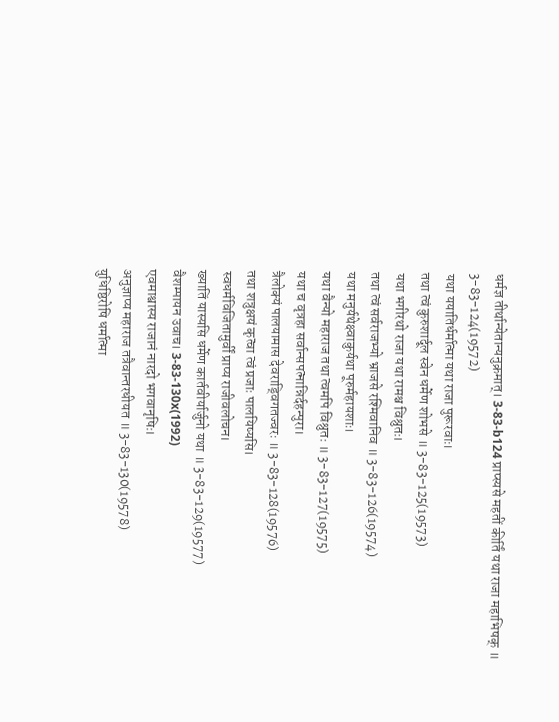धर्मज्ञ तीर्थान्येतान्यनुक्रमात्। 3-83-b124 प्राप्स्यसे महतीं कीर्तिं यथा राजा महाभिषक् ॥ 3-83-124(19572)
यथा ययातिर्धर्मात्मा यथा राजा पुरूरवाः।
तथा त्वं कुरुशार्दूल स्वेन धर्मेण शोभसे ॥ 3-83-125(19573)
यथा भगीरथो राजा यथा रामश्च विश्रुतः।
तथा त्वं सर्वराजभ्यो भ्राजसे रश्मिवानिव ॥ 3-83-126(19574)
यथा मनुर्यथेक्ष्वाकुर्यथा पूरुर्महायशाः।
यथा वैन्यो महाराज तथा त्वमपि विश्रुतः ॥ 3-83-127(19575)
यथा च वृत्रहा सर्वान्सपत्नान्निर्दहन्पुरा।
त्रैलोक्यं पालयामास देवराड्विगतज्वरः ॥ 3-83-128(19576)
तथा शत्रुक्षयं कृत्वा त्वं प्रजाः पालयिष्यसि।
स्वधर्मविजितामुर्वीं प्राप्य राजीवलोचन।
ख्यातिं यास्यसि धर्मेण कार्तवीर्यार्जुनो यथा ॥ 3-83-129(19577)
वैशम्पायन उवाच। 3-83-130x(1992)
एवमाश्वास्य राजानं नारदो भगवानृषिः।
अनुज्ञाप्य महाराज तत्रैवान्तरधीयत ॥ 3-83-130(19578)
युधिष्ठिरोषि धर्मात्मा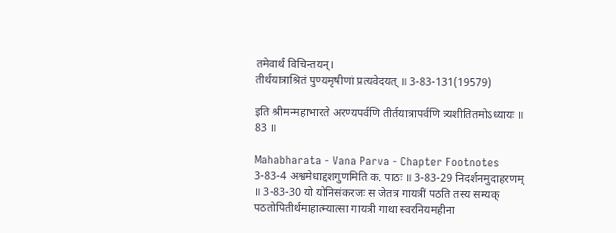तमेवार्थं विचिन्तयन्।
तीर्थयात्राश्रितं पुण्यमृषीणां प्रत्यवेदयत् ॥ 3-83-131(19579)

इति श्रीमन्महाभारते अरण्यपर्वणि तीर्तयात्रापर्वणि त्र्यशीतितमोऽध्यायः ॥ 83 ॥

Mahabharata - Vana Parva - Chapter Footnotes
3-83-4 अश्वमेधाद्दशगुणमिति क. पाठः ॥ 3-83-29 निदर्शनमुदाहरणम् ॥ 3-83-30 यो योनिसंकरजः स जेतत्र गायत्रीं पठति तस्य सम्यक् पठतोपितीर्थमाहात्म्यात्सा गायत्री गाथा स्वरनियमहीना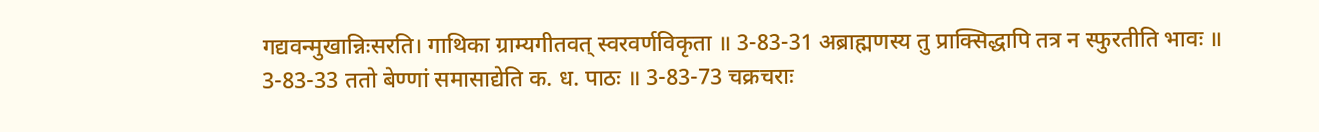गद्यवन्मुखान्निःसरति। गाथिका ग्राम्यगीतवत् स्वरवर्णविकृता ॥ 3-83-31 अब्राह्मणस्य तु प्राक्सिद्धापि तत्र न स्फुरतीति भावः ॥ 3-83-33 ततो बेण्णां समासाद्येति क. ध. पाठः ॥ 3-83-73 चक्रचराः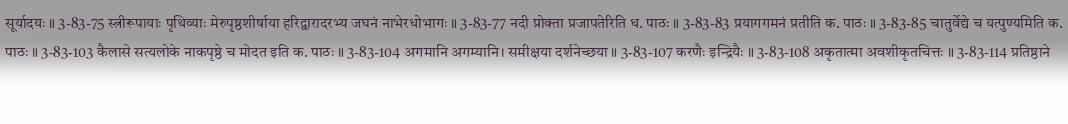सूर्यादयः ॥ 3-83-75 स्त्रीरूपायाः पृथिव्याः मेरुपृष्ठशीर्षाया हरिद्वारादरभ्य जघनं नाभेरधोभागः ॥ 3-83-77 नदी प्रोक्ता प्रजापतेरिति ध. पाठः ॥ 3-83-83 प्रयागगमनं प्रतीति क. पाठः ॥ 3-83-85 चातुर्वेद्ये च यत्पुण्यमिति क. पाठः ॥ 3-83-103 कैलासे सत्यलोके नाकपृष्ठे च मोदत इति क. पाठः ॥ 3-83-104 अगमानि अगम्यानि। समीक्षया दर्शनेच्छया ॥ 3-83-107 करणैः इन्द्रियैः ॥ 3-83-108 अकृतात्मा अवशीकृतचित्तः ॥ 3-83-114 प्रतिष्ठाने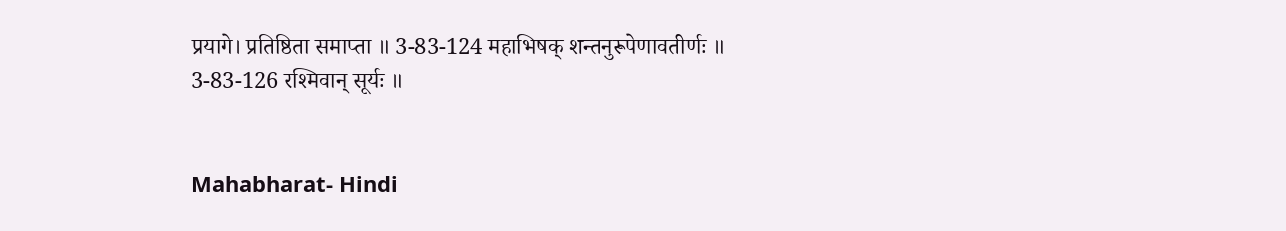प्रयागे। प्रतिष्ठिता समाप्ता ॥ 3-83-124 महाभिषक् शन्तनुरूपेणावतीर्णः ॥ 3-83-126 रश्मिवान् सूर्यः ॥


Mahabharat- Hindi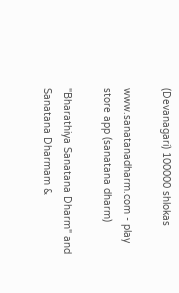(Devanagari) 100000 shlokas

www.sanatanadharm.com - play store app (sanatana dharm)

"Bharathiya Sanatana Dharm" and Sanatana Dharmam &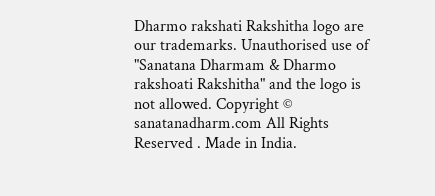Dharmo rakshati Rakshitha logo are our trademarks. Unauthorised use of "Sanatana Dharmam & Dharmo rakshoati Rakshitha" and the logo is not allowed. Copyright © sanatanadharm.com All Rights Reserved . Made in India.